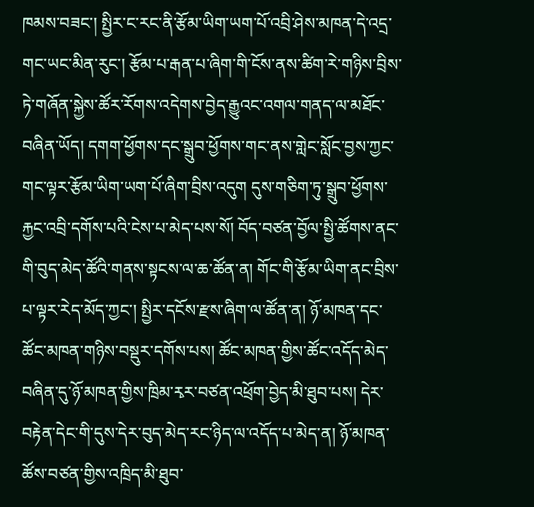ཁམས་བཟང་། སྤྱིར་ང་རང་ནི་རྩོམ་ཡིག་ཡག་པོ་འབྲི་ཤེས་མཁན་དེ་འདྲ་གང་ཡང་མིན་རུང་། རྩོམ་པ་རྒན་པ་ཞིག་གི་ངོས་ནས་ཚིག་རེ་གཉིས་བྲིས་ཏེ་གཞོན་སྐྱེས་ཚོར་རོགས་འདེགས་བྱེད་རྒྱུའང་འགལ་གནད་ལ་མཐོང་བཞིན་ཡོད། དགག་ཕྱོགས་དང་སྒྲུབ་ཕྱོགས་གང་ནས་གླེང་སློང་བྱས་ཀྱང་གང་ལྟར་རྩོམ་ཡིག་ཡག་པོ་ཞིག་བྲིས་འདུག དུས་གཅིག་ཏུ་སྒྲུབ་ཕྱོགས་རྐྱང་འབྲི་དགོས་པའི་ངེས་པ་མེད་པས་སོ། བོད་བཙན་བྱོལ་སྤྱི་ཚོགས་ནང་གི་བུད་མེད་ཚོའི་གནས་སྟངས་ལ་ཆ་ཚོན་ན། གོང་གི་རྩོམ་ཡིག་ནང་བྲིས་པ་ལྟར་རེད་མོད་ཀྱང་། སྤྱིར་དངོས་རྫས་ཞིག་ལ་ཚོན་ན། ཉོ་མཁན་དང་ཚོང་མཁན་གཉིས་བསྡུར་དགོས་པས། ཚོང་མཁན་གྱིས་ཚོང་འདོད་མེད་བཞིན་དུ་ཉོ་མཁན་གྱིས་ཁྲིམ་རྭར་བཙན་འཕྲོག་བྱེད་མི་ཐུབ་པས། དེར་བརྟེན་དེང་གི་དུས་དེར་བུད་མེད་རང་ཉིད་ལ་འདོད་པ་མེད་ན། ཉོ་མཁན་ཚོས་བཙན་གྱིས་འཁྲིད་མི་ཐུབ་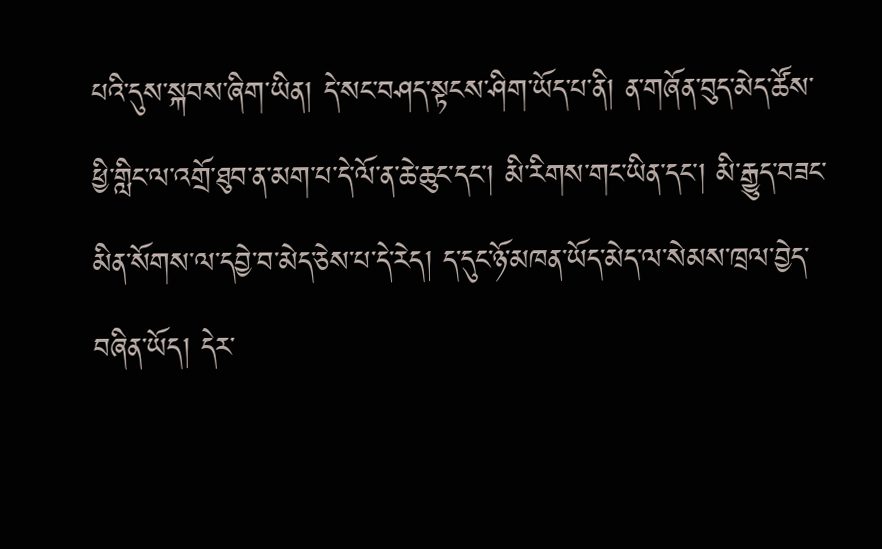པའི་དུས་སྐབས་ཞིག་ཡིན། དེ་སང་བཤད་སྟངས་ཤིག་ཡོད་པ་ནི། ན་གཞོན་བུད་མེད་ཚོས་ཕྱི་གླིང་ལ་འགྲོ་ཐུབ་ན་མག་པ་དེ་ལོ་ན་ཆེ་ཆུང་དང་། མི་རིགས་གང་ཡིན་དང་། མི་རྒྱུད་བཟང་མིན་སོགས་ལ་དབྱེ་བ་མེད་ཅེས་པ་དེ་རེད། ད་དུང་ཉོ་མཁན་ཡོད་མེད་ལ་སེམས་ཁྲལ་བྱེད་བཞིན་ཡོད། དེར་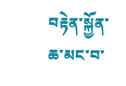བརྟེན་སྐྱོན་ཆ་མང་བ་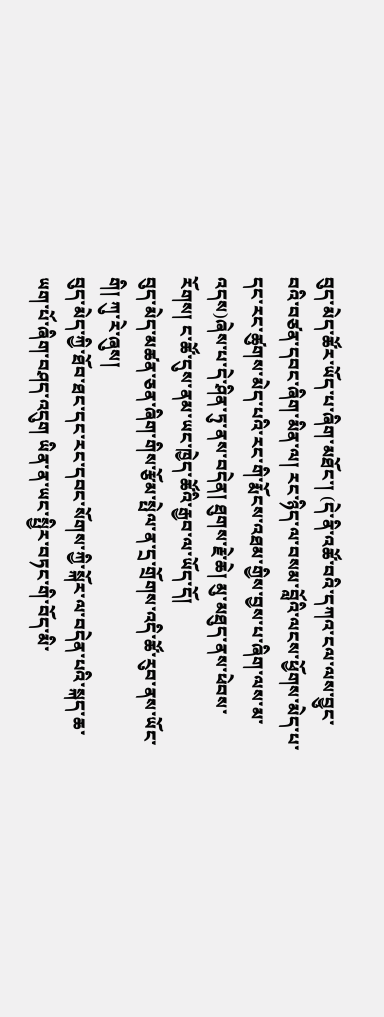བུད་མེད་ཚོར་ཡོད་པ་ཞིག་མཐོང་། (དེ་ནི་འཚོ་བའི་དཀའ་ངལ་ལས་བྱུང་བའི་བཙན་དབང་ཞིག་མིན་ལ། རང་ཉིད་ལ་བསམ་བློའི་ལངས་ཕྱོགས་མེད་པ་དང་རང་ཚུགས་མེད་པའི་རང་གི་རྨོངས་འཐམ་གྱིས་བྱས་པ་ཞིག་ལས་མ་འདས)ཞེས་པ་དེ་ཤིན་ཏུ་ནས་བདེན། ཐུགས་རྗེ་ཆེ། མུ་མཐུད་ནས་ཕེབས་རོགས། ང་ཚོ་དུས་ནམ་ཡང་ཁྱེད་ཚོའི་རྒྱབ་ལ་ཡོད་དོ།
བུད་མེད་མཚན་ཅན་ཞིག་གིས་རྩོམ་སྤེལ་ན་དྲ་གྲོགས་འདི་ཚོ་རུབ་ནས་ཡོང་གི། ཀུ་རེ་ཞུས།
བུད་མེད་ཀྱི་ཐོབ་ཐང་དང་རང་དབང་སོགས་ཀྱི་སྐོར་ལ་བདེན་པའི་སྐད་ཆ་ཡག་པོ་ཞིག་བཤད་འདུག ཡིན་ན་ཡང་སྤྱིར་བཏང་གི་བོད་མི་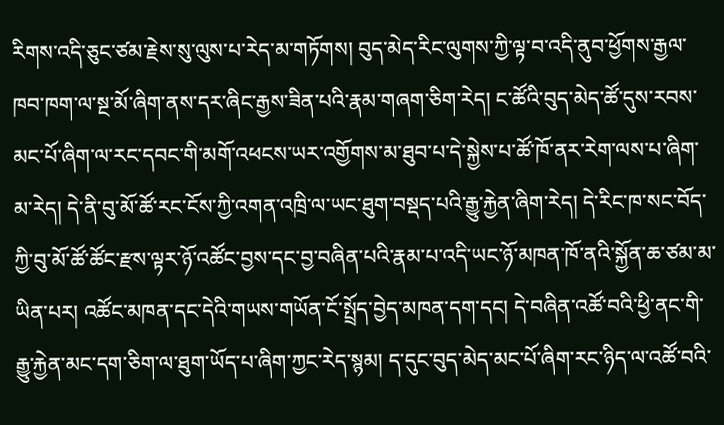རིགས་འདི་ཅུང་ཙམ་རྗེས་སུ་ལུས་པ་རེད་མ་གཏོགས། བུད་མེད་རིང་ལུགས་ཀྱི་ལྟ་བ་འདི་ནུབ་ཕྱོགས་རྒྱལ་ཁབ་ཁག་ལ་སྔ་མོ་ཞིག་ནས་དར་ཞིང་རྒྱས་ཟིན་པའི་རྣམ་གཞག་ཅིག་རེད། ང་ཚོའི་བུད་མེད་ཚོ་དུས་རབས་མང་པོ་ཞིག་ལ་རང་དབང་གི་མགོ་འཕངས་ཡར་འགྱོགས་མ་ཐུབ་པ་དེ་སྐྱེས་པ་ཚོ་ཁོ་ནར་རེག་ལས་པ་ཞིག་མ་རེད། དེ་ནི་བུ་མོ་ཚོ་རང་ངོས་ཀྱི་འགན་འཁྲི་ལ་ཡང་ཐུག་བསྡད་པའི་རྒྱུ་རྐྱེན་ཞིག་རེད། དེ་རིང་ཁ་སང་བོད་ཀྱི་བུ་མོ་ཚོ་ཚོང་རྫས་ལྟར་ཉོ་འཚོང་བྱས་དང་བྱ་བཞིན་པའི་རྣམ་པ་འདི་ཡང་ཉོ་མཁན་ཁོ་ནའི་སྐྱོན་ཆ་ཙམ་མ་ཡིན་པར། འཚོང་མཁན་དང་དེའི་གཡས་གཡོན་ངོ་སྤྲོད་བྱེད་མཁན་དག་དང། དེ་བཞིན་འཚོ་བའི་ཕྱི་ནང་གི་རྒྱུ་རྐྱེན་མང་དག་ཅིག་ལ་ཐུག་ཡོད་པ་ཞིག་ཀྱང་རེད་སྙམ། ད་དུང་བུད་མེད་མང་པོ་ཞིག་རང་ཉིད་ལ་འཚོ་བའི་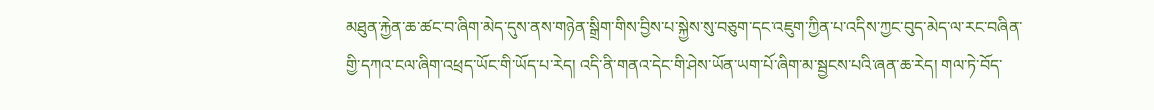མཐུན་རྐྱེན་ཆ་ཚང་བ་ཞིག་མེད་དུས་ནས་གཉེན་སྒྲིག་གིས་བྱིས་པ་སྐྱེས་སུ་བཅུག་དང་འཇུག་ཀྱིན་པ་འདིས་ཀྱང་བུད་མེད་ལ་རང་བཞིན་གྱི་དཀའ་ངལ་ཞིག་འཕྲད་ཡོང་གི་ཡོད་པ་རེད། འདི་ནི་གནའ་དེང་གི་ཤེས་ཡོན་ཡག་པོ་ཞིག་མ་སྦྱངས་པའི་ཞན་ཆ་རེད། གལ་ཏེ་བོད་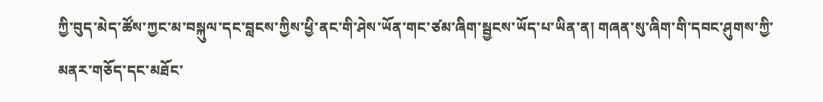ཀྱི་བུད་མེད་ཚོས་ཀྱང་མ་བསྐུལ་དང་བླངས་ཀྱིས་ཕྱི་ནང་གི་ཤེས་ཡོན་གང་ཙམ་ཞིག་སྦྱངས་ཡོད་པ་ཡིན་ན། གཞན་སུ་ཞིག་གི་དབང་ཤུགས་ཀྱི་མནར་གཅོད་དང་མཐོང་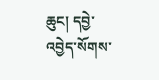ཆུང། དབྱེ་འབྱེད་སོགས་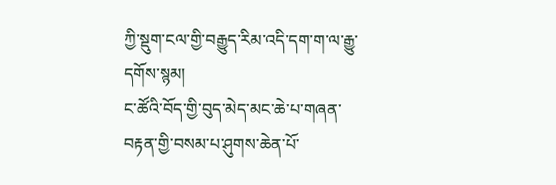ཀྱི་སྡུག་ངལ་གྱི་བརྒྱུད་རིམ་འདི་དག་ག་ལ་རྒྱུ་དགོས་སྙམ།
ང་ཚོའི་བོད་གྱི་བུད་མེད་མང་ཆེ་པ་གཞན་བརྟན་གྱི་བསམ་པ་ཤུགས་ཆེན་པོ་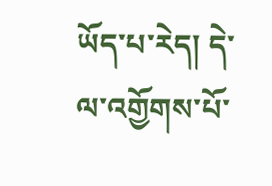ཡོད་པ་རེད། དེ་ལ་འགྱོགས་པོ་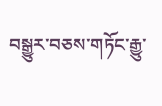བསྒྱུར་བཅས་གཏོང་རྒྱུ་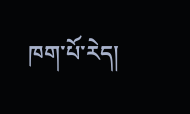ཁག་པོ་རེད།